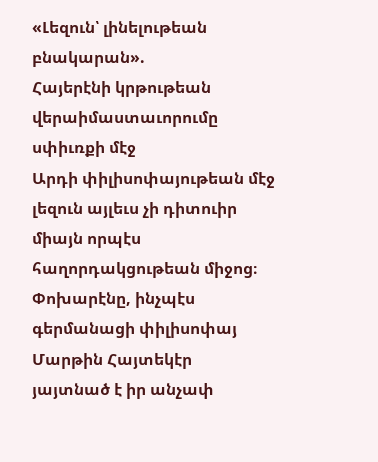«Լեզուն՝ լինելութեան բնակարան».
Հայերէնի կրթութեան վերաիմաստաւորումը սփիւռքի մէջ
Արդի փիլիսոփայութեան մէջ լեզուն այլեւս չի դիտուիր միայն որպէս
հաղորդակցութեան միջոց։ Փոխարէնը, ինչպէս գերմանացի փիլիսոփայ Մարթին Հայտեկէր
յայտնած է իր անչափ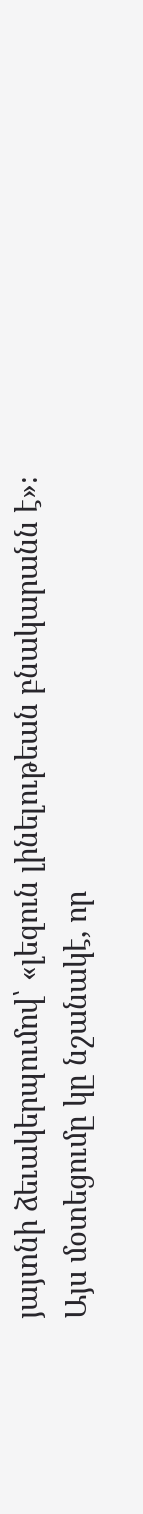յայտնի ձեւակերպումով՝ «լեզուն լինելութեան բնակարանն է»։
Այս մօտեցումը կը նշանակէ, որ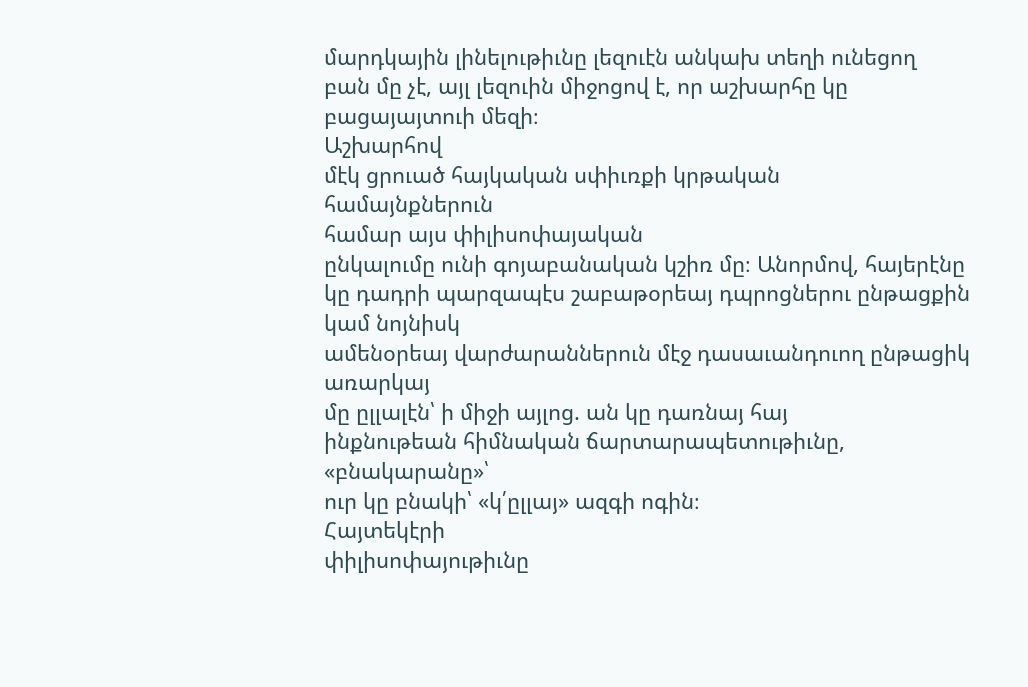մարդկային լինելութիւնը լեզուէն անկախ տեղի ունեցող
բան մը չէ, այլ լեզուին միջոցով է, որ աշխարհը կը բացայայտուի մեզի։
Աշխարհով
մէկ ցրուած հայկական սփիւռքի կրթական
համայնքներուն
համար այս փիլիսոփայական
ընկալումը ունի գոյաբանական կշիռ մը։ Անորմով, հայերէնը
կը դադրի պարզապէս շաբաթօրեայ դպրոցներու ընթացքին կամ նոյնիսկ
ամենօրեայ վարժարաններուն մէջ դասաւանդուող ընթացիկ առարկայ
մը ըլլալէն՝ ի միջի այլոց. ան կը դառնայ հայ
ինքնութեան հիմնական ճարտարապետութիւնը, «բնակարանը»՝
ուր կը բնակի՝ «կ՛ըլլայ» ազգի ոգին։
Հայտեկէրի
փիլիսոփայութիւնը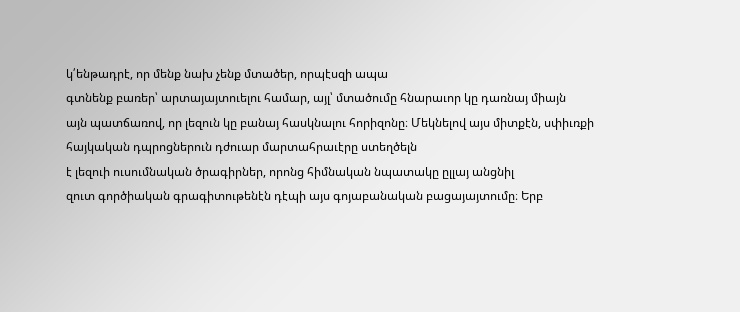կ՛ենթադրէ, որ մենք նախ չենք մտածեր, որպէսզի ապա
գտնենք բառեր՝ արտայայտուելու համար, այլ՝ մտածումը հնարաւոր կը դառնայ միայն
այն պատճառով, որ լեզուն կը բանայ հասկնալու հորիզոնը։ Մեկնելով այս միտքէն, սփիւռքի
հայկական դպրոցներուն դժուար մարտահրաւէրը ստեղծելն
է լեզուի ուսումնական ծրագիրներ, որոնց հիմնական նպատակը ըլլայ անցնիլ
զուտ գործիական գրագիտութենէն դէպի այս գոյաբանական բացայայտումը։ Երբ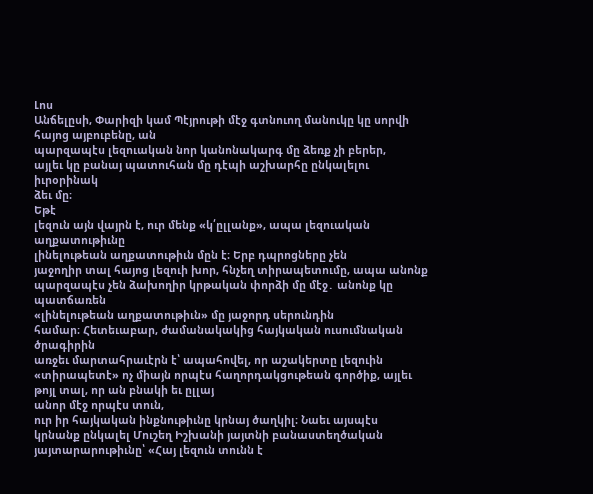Լոս
Անճելըսի, Փարիզի կամ Պէյրութի մէջ գտնուող մանուկը կը սորվի հայոց այբուբենը, ան
պարզապէս լեզուական նոր կանոնակարգ մը ձեռք չի բերեր,
այլեւ կը բանայ պատուհան մը դէպի աշխարհը ընկալելու իւրօրինակ
ձեւ մը։
Եթէ
լեզուն այն վայրն է, ուր մենք «կ՛ըլլանք», ապա լեզուական աղքատութիւնը
լինելութեան աղքատութիւն մըն է։ Երբ դպրոցները չեն
յաջողիր տալ հայոց լեզուի խոր, հնչեղ տիրապետումը, ապա անոնք
պարզապէս չեն ձախողիր կրթական փորձի մը մէջ․ անոնք կը պատճառեն
«լինելութեան աղքատութիւն» մը յաջորդ սերունդին
համար։ Հետեւաբար, ժամանակակից հայկական ուսումնական ծրագիրին
առջեւ մարտահրաւէրն է՝ ապահովել, որ աշակերտը լեզուին
«տիրապետէ» ոչ միայն որպէս հաղորդակցութեան գործիք, այլեւ թոյլ տալ, որ ան բնակի եւ ըլլայ
անոր մէջ որպէս տուն,
ուր իր հայկական ինքնութիւնը կրնայ ծաղկիլ։ Նաեւ այսպէս
կրնանք ընկալել Մուշեղ Իշխանի յայտնի բանաստեղծական յայտարարութիւնը՝ «Հայ լեզուն տունն է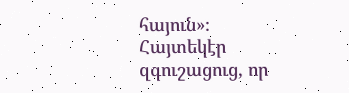հայուն»։
Հայտեկէր
զգուշացուց, որ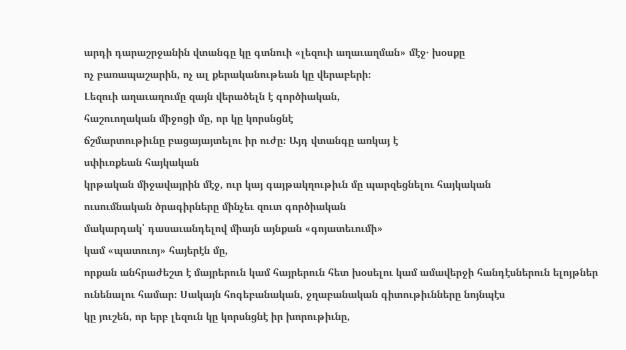արդի դարաշրջանին վտանգը կը գտնուի «լեզուի աղաւաղման» մէջ․ խօսքը
ոչ բառապաշարին, ոչ ալ քերականութեան կը վերաբերի։
Լեզուի աղաւաղումը զայն վերածելն է գործիական,
հաշուողական միջոցի մը, որ կը կորսնցնէ
ճշմարտութիւնը բացայայտելու իր ուժը։ Այդ վտանգը առկայ է
սփիւռքեան հայկական
կրթական միջավայրին մէջ, ուր կայ գայթակղութիւն մը պարզեցնելու հայկական
ուսումնական ծրագիրները մինչեւ զուտ գործիական
մակարդակ՝ դասաւանդելով միայն այնքան «գոյատեւումի»
կամ «պատուոյ» հայերէն մը,
որքան անհրաժեշտ է մայրերուն կամ հայրերուն հետ խօսելու կամ ամավերջի հանդէսներուն ելոյթներ ունենալու համար։ Սակայն հոգեբանական, ջղաբանական գիտութիւնները նոյնպէս
կը յուշեն, որ երբ լեզուն կը կորսնցնէ իր խորութիւնը,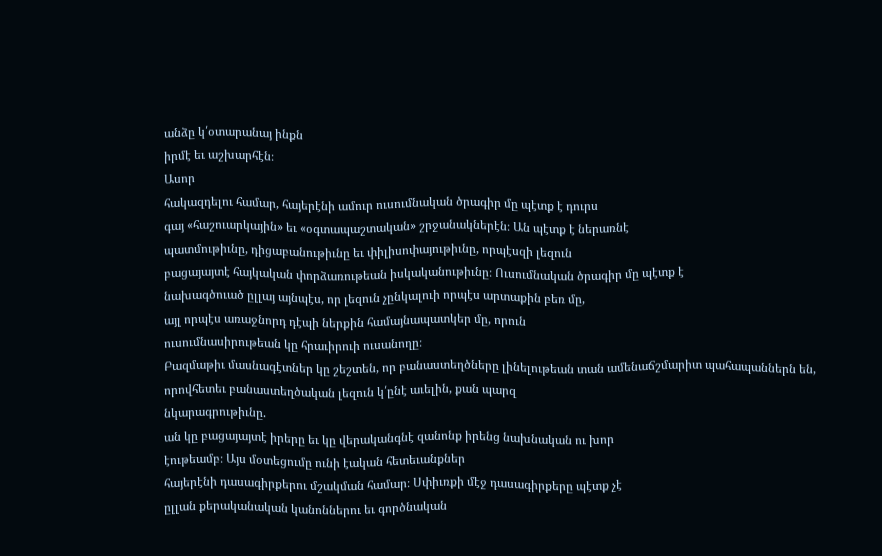անձը կ՛օտարանայ ինքն
իրմէ եւ աշխարհէն։
Ասոր
հակազդելու համար, հայերէնի ամուր ուսումնական ծրագիր մը պէտք է դուրս
գայ «հաշուարկային» եւ «օգտապաշտական» շրջանակներէն։ Ան պէտք է ներառնէ
պատմութիւնը, դիցաբանութիւնը եւ փիլիսոփայութիւնը, որպէսզի լեզուն
բացայայտէ հայկական փորձառութեան իսկականութիւնը։ Ուսումնական ծրագիր մը պէտք է
նախագծուած ըլլայ այնպէս, որ լեզուն չընկալուի որպէս արտաքին բեռ մը,
այլ որպէս առաջնորդ դէպի ներքին համայնապատկեր մը, որուն
ուսումնասիրութեան կը հրաւիրուի ուսանողը։
Բազմաթիւ մասնագէտներ կը շեշտեն, որ բանաստեղծները լինելութեան տան ամենաճշմարիտ պահապաններն են,
որովհետեւ բանաստեղծական լեզուն կ՛ընէ աւելին, քան պարզ
նկարագրութիւնը.
ան կը բացայայտէ իրերը եւ կը վերականգնէ զանոնք իրենց նախնական ու խոր
էութեամբ։ Այս մօտեցումը ունի էական հետեւանքներ
հայերէնի դասագիրքերու մշակման համար։ Սփիւռքի մէջ դասագիրքերը պէտք չէ
ըլլան քերականական կանոններու եւ գործնական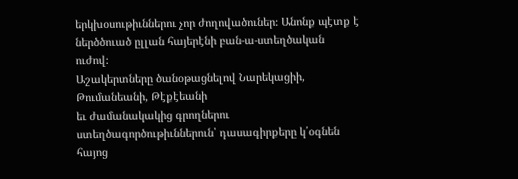երկխօսութիւններու չոր ժողովածուներ։ Անոնք պէտք է ներծծուած ըլլան հայերէնի բան-ա-ստեղծական
ուժով։
Աշակերտները ծանօթացնելով Նարեկացիի, Թումանեանի, Թէքէեանի
եւ ժամանակակից գրողներու ստեղծագործութիւններուն՝ դասագիրքերը կ՛օգնեն հայոց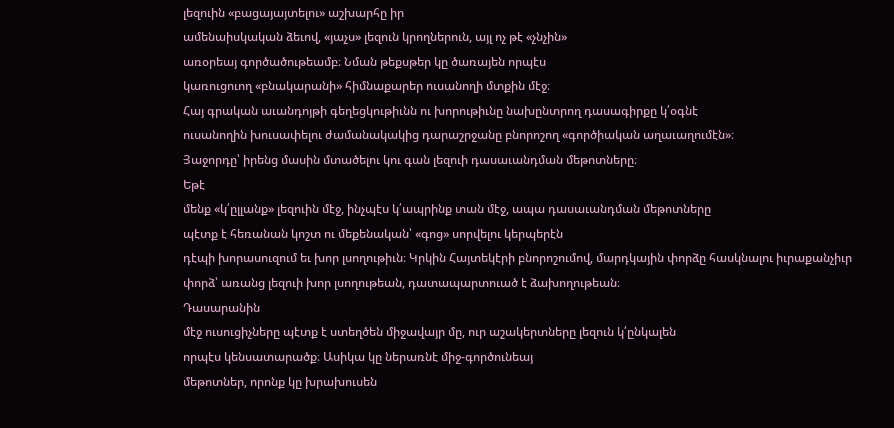լեզուին «բացայայտելու» աշխարհը իր
ամենաիսկական ձեւով, «յաչս» լեզուն կրողներուն, այլ ոչ թէ «չնչին»
առօրեայ գործածութեամբ։ Նման թեքսթեր կը ծառայեն որպէս
կառուցուող «բնակարանի» հիմնաքարեր ուսանողի մտքին մէջ։
Հայ գրական աւանդոյթի գեղեցկութիւնն ու խորութիւնը նախընտրող դասագիրքը կ՛օգնէ
ուսանողին խուսափելու ժամանակակից դարաշրջանը բնորոշող «գործիական աղաւաղումէն»։
Յաջորդը՝ իրենց մասին մտածելու կու գան լեզուի դասաւանդման մեթոտները։
Եթէ
մենք «կ՛ըլլանք» լեզուին մէջ, ինչպէս կ՛ապրինք տան մէջ, ապա դասաւանդման մեթոտները
պէտք է հեռանան կոշտ ու մեքենական՝ «գոց» սորվելու կերպերէն
դէպի խորասուզում եւ խոր լսողութիւն։ Կրկին Հայտեկէրի բնորոշումով, մարդկային փորձը հասկնալու իւրաքանչիւր
փորձ՝ առանց լեզուի խոր լսողութեան, դատապարտուած է ձախողութեան։
Դասարանին
մէջ ուսուցիչները պէտք է ստեղծեն միջավայր մը, ուր աշակերտները լեզուն կ՛ընկալեն
որպէս կենսատարածք։ Ասիկա կը ներառնէ միջ-գործունեայ
մեթոտներ, որոնք կը խրախուսեն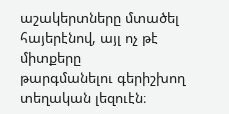աշակերտները մտածել հայերէնով, այլ ոչ թէ միտքերը
թարգմանելու գերիշխող տեղական լեզուէն։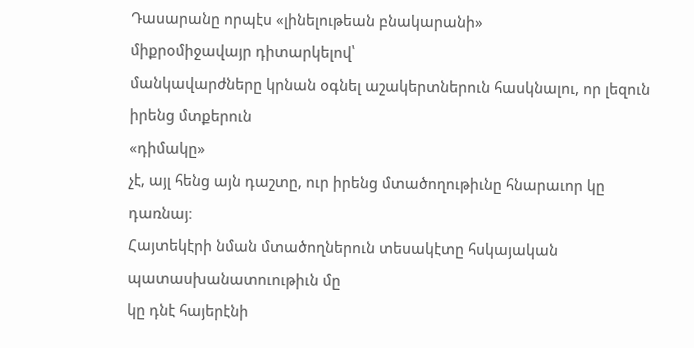Դասարանը որպէս «լինելութեան բնակարանի»
միքրօմիջավայր դիտարկելով՝
մանկավարժները կրնան օգնել աշակերտներուն հասկնալու, որ լեզուն իրենց մտքերուն
«դիմակը»
չէ, այլ հենց այն դաշտը, ուր իրենց մտածողութիւնը հնարաւոր կը դառնայ։
Հայտեկէրի նման մտածողներուն տեսակէտը հսկայական պատասխանատուութիւն մը
կը դնէ հայերէնի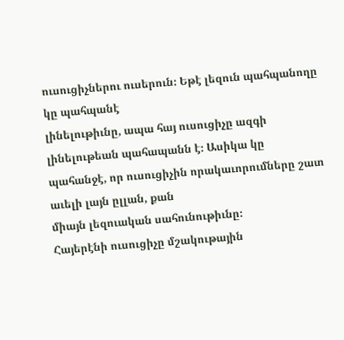ուսուցիչներու ուսերուն։ Եթէ լեզուն պահպանողը կը պահպանէ
լինելութիւնը, ապա հայ ուսուցիչը ազգի լինելութեան պահապանն է։ Ասիկա կը
պահանջէ, որ ուսուցիչին որակաւորումները շատ աւելի լայն ըլլան, քան
միայն լեզուական սահունութիւնը։
Հայերէնի ուսուցիչը մշակութային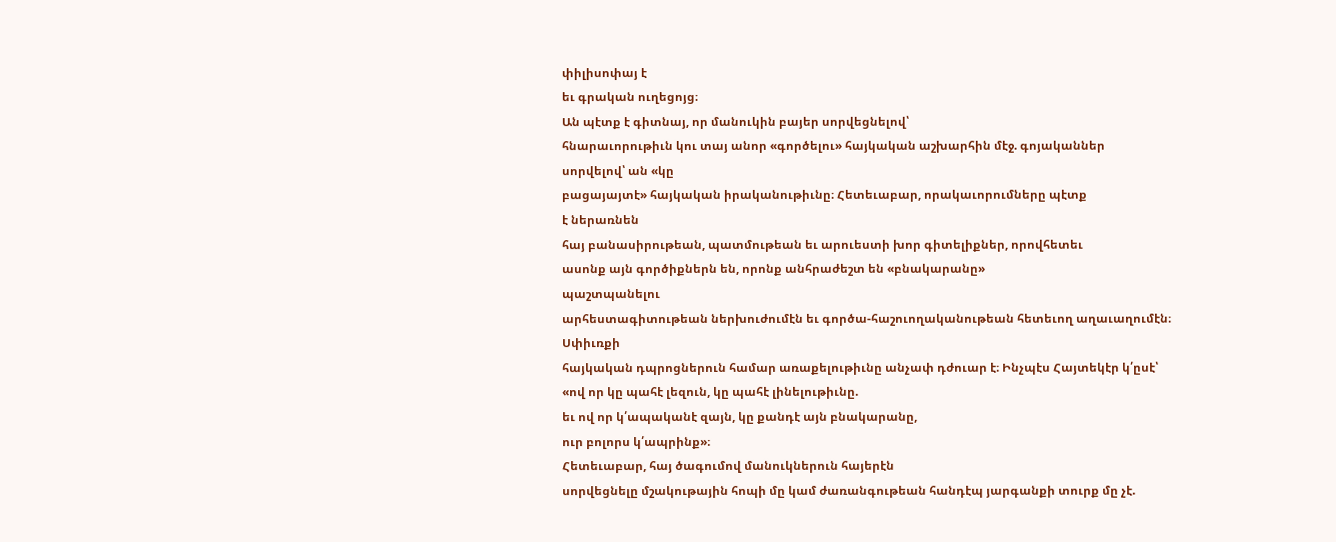փիլիսոփայ է
եւ գրական ուղեցոյց։
Ան պէտք է գիտնայ, որ մանուկին բայեր սորվեցնելով՝
հնարաւորութիւն կու տայ անոր «գործելու» հայկական աշխարհին մէջ. գոյականներ
սորվելով՝ ան «կը
բացայայտէ» հայկական իրականութիւնը։ Հետեւաբար, որակաւորումները պէտք
է ներառնեն
հայ բանասիրութեան, պատմութեան եւ արուեստի խոր գիտելիքներ, որովհետեւ
ասոնք այն գործիքներն են, որոնք անհրաժեշտ են «բնակարանը»
պաշտպանելու
արհեստագիտութեան ներխուժումէն եւ գործա-հաշուողականութեան հետեւող աղաւաղումէն։
Սփիւռքի
հայկական դպրոցներուն համար առաքելութիւնը անչափ դժուար է։ Ինչպէս Հայտեկէր կ՛ըսէ՝
«ով որ կը պահէ լեզուն, կը պահէ լինելութիւնը.
եւ ով որ կ՛ապականէ զայն, կը քանդէ այն բնակարանը,
ուր բոլորս կ՛ապրինք»։
Հետեւաբար, հայ ծագումով մանուկներուն հայերէն
սորվեցնելը մշակութային հոպի մը կամ ժառանգութեան հանդէպ յարգանքի տուրք մը չէ.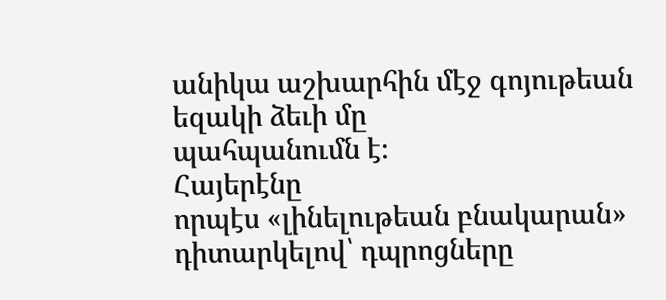անիկա աշխարհին մէջ գոյութեան եզակի ձեւի մը
պահպանումն է։
Հայերէնը
որպէս «լինելութեան բնակարան» դիտարկելով՝ դպրոցները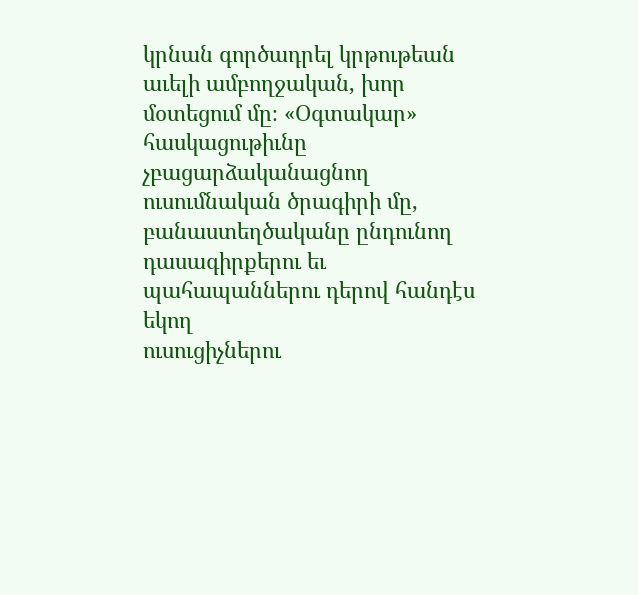կրնան գործադրել կրթութեան
աւելի ամբողջական, խոր մօտեցում մը։ «Օգտակար»
հասկացութիւնը չբացարձականացնող ուսումնական ծրագիրի մը,
բանաստեղծականը ընդունող դասագիրքերու եւ պահապաններու դերով հանդէս եկող
ուսուցիչներու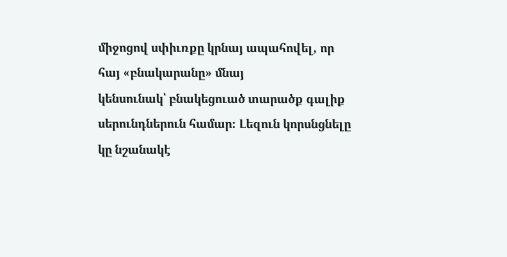միջոցով սփիւռքը կրնայ ապահովել, որ հայ «բնակարանը» մնայ
կենսունակ՝ բնակեցուած տարածք գալիք սերունդներուն համար։ Լեզուն կորսնցնելը
կը նշանակէ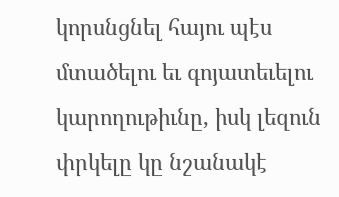կորսնցնել հայու պէս մտածելու եւ գոյատեւելու կարողութիւնը, իսկ լեզուն
փրկելը կը նշանակէ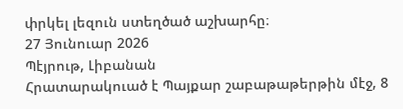փրկել լեզուն ստեղծած աշխարհը։
27 Յունուար 2026
Պէյրութ, Լիբանան
Հրատարակուած է Պայքար շաբաթաթերթին մէջ, 8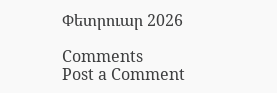Փետրուար 2026

Comments
Post a Comment